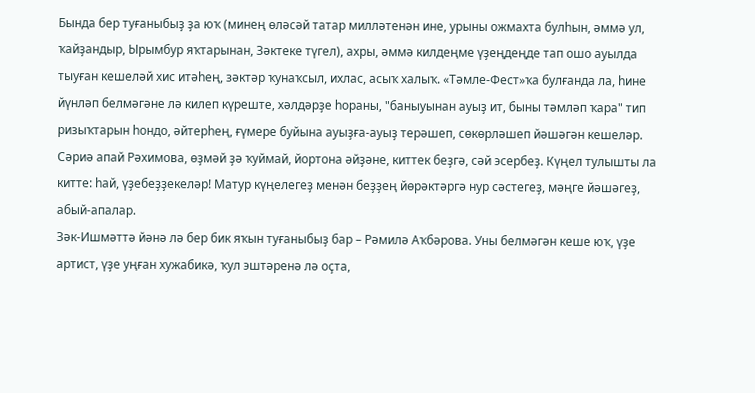Бында бер туғаныбыҙ ҙа юҡ (минең өләсәй татар милләтенән ине, урыны ожмахта булһын, әммә ул, ҡайҙандыр, Ырымбур яҡтарынан, Зәктеке түгел), ахры, әммә килдеңме үҙеңдеңде тап ошо ауылда тыуған кешеләй хис итәһең, зәктәр ҡунаҡсыл, ихлас, асыҡ халыҡ. «Тәмле-Фест»ҡа булғанда ла, һине йүнләп белмәгәне лә килеп күреште, хәлдәрҙе һораны, "баныуынан ауыҙ ит, быны тәмләп ҡара" тип ризыҡтарын һондо, әйтерһең, ғүмере буйына ауыҙға-ауыҙ терәшеп, сөкөрләшеп йәшәгән кешеләр. Сәриә апай Рәхимова, өҙмәй ҙә ҡуймай, йортона әйҙәне, киттек беҙгә, сәй эсербеҙ. Күңел тулышты ла китте: һай, үҙебеҙҙекеләр! Матур күңелегеҙ менән беҙҙең йөрәктәргә нур сәстегеҙ, мәңге йәшәгеҙ, абый-апалар.
Зәк-Ишмәттә йәнә лә бер бик яҡын туғаныбыҙ бар – Рәмилә Аҡбәрова. Уны белмәгән кеше юҡ, үҙе артист, үҙе уңған хужабикә, ҡул эштәренә лә оҫта,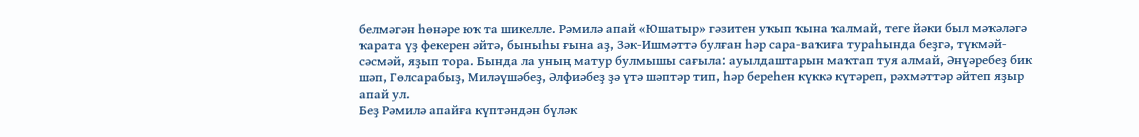белмәгән һөнәре юҡ та шикелле. Рәмилә апай «Юшатыр» гәзитен уҡып ҡына ҡалмай, теге йәки был мәҡәләгә ҡарата үҙ фекерен әйтә, быныһы ғына аҙ, Зәк-Ишмәттә булған һәр сара-ваҡиға тураһында беҙгә, түкмәй-сәсмәй, яҙып тора. Бында ла уның матур булмышы сағыла: ауылдаштарын маҡтап туя алмай, Әнүәребеҙ бик шәп, Гөлсарабыҙ, Миләүшәбеҙ, Әлфиәбеҙ ҙә үтә шәптәр тип, һәр береһен күккә күтәреп, рәхмәттәр әйтеп яҙыр апай ул.
Беҙ Рәмилә апайға күптәндән бүләк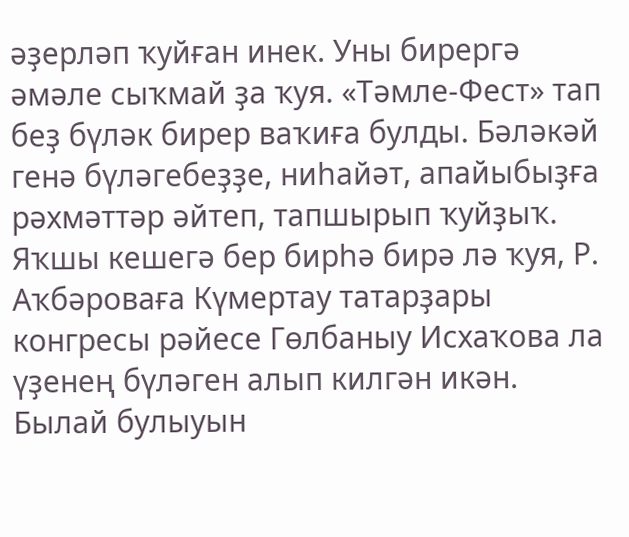әҙерләп ҡуйған инек. Уны бирергә әмәле сыҡмай ҙа ҡуя. «Тәмле-Фест» тап беҙ бүләк бирер ваҡиға булды. Бәләкәй генә бүләгебеҙҙе, ниһайәт, апайыбыҙға рәхмәттәр әйтеп, тапшырып ҡуйҙыҡ.
Яҡшы кешегә бер бирһә бирә лә ҡуя, Р. Аҡбәроваға Күмертау татарҙары конгресы рәйесе Гөлбаныу Исхаҡова ла үҙенең бүләген алып килгән икән. Былай булыуын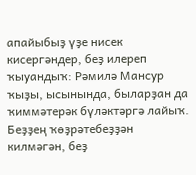апайыбыҙ үҙе нисек кисергәндер, беҙ илереп ҡыуандыҡ: Рәмилә Мансур ҡыҙы, ысынында, быларҙан да ҡиммәтерәк бүләктәргә лайыҡ.
Беҙҙең ҡөҙрәтебеҙҙән килмәгән, беҙ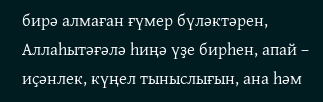бирә алмаған ғүмер бүләктәрен, Аллаһытәғәлә һиңә үҙе бирһен, апай – иҫәнлек, күңел тыныслығын, ана һәм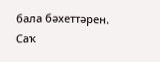бала бәхеттәрен.
Саҡ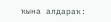ҡына алдараҡ: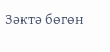Зәктә бөгөн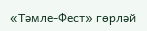«Тәмле-Фест» гөрләй